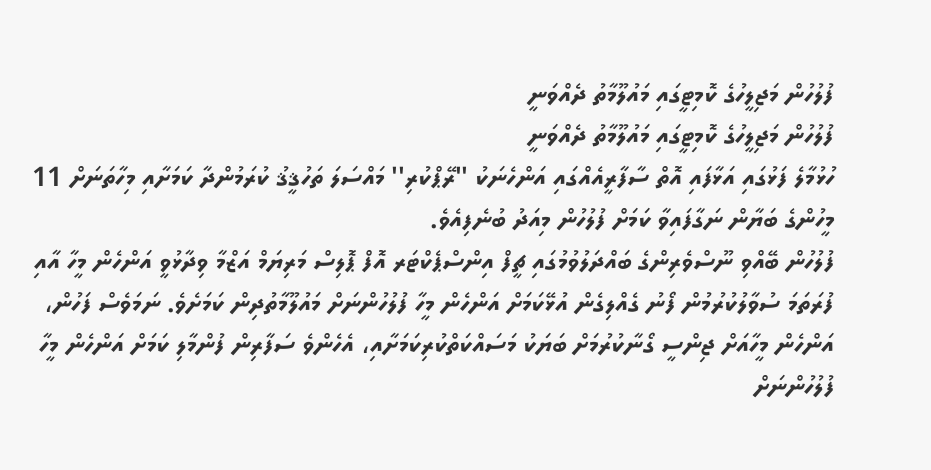ފުލުހުން މަޖިލީހުގެ ކޮމިޓީގައި މައުލޫމާތު ދެއްވަނީ
ފުލުހުން މަޖިލީހުގެ ކޮމިޓީގައި މައުލޫމާތު ދެއްވަނީ
ހުޅުމާލެ ފަޅުގައި އަޅާފައި އޮތް ސާފާރީއެއްގައި އަންހެނަކު ''ރޭޕްކުރި'' މައްސަލަ ތަހުޤީޤު ކުރަމުންދާ ކަމަށާއި މިހާތަނަށް 11 މީހުންގެ ބަޔާން ނަގާފައިވާ ކަމަށް ފުލުހުން މިއަދު ބުނެފިއެވެ.
ފުލުހުން ބޭއްވި ނޫސްވެރިންގެ ބައްދަލުވުމުގައި ޗީފް އިންސްޕެކްޓަރ އޮފް ޕޮލިސް މަރިޔަމް އަޒްމާ ވިދާޅުވީ އަންހެން މީހާ އާއި ފުރަތަމަ ސުވާލުކުރުމުން ފޯނު ގެއްލިގެން އުޅޭކަމަށް އަންހެން މީހާ ފުލުހުންނަށް މައުލޫމާތުދިން ކަމަށެވެ. ނަމަވެސް ފަހުން، އަންހެން މީހާއަށް ޖިންސީ ގޯނާކުރުމަށް ބަޔަކު މަސައްކަތްކުރިކަމަށާއި، އެހެންވެ ސަފާރިން ފުންމާލި ކަމަށް އަންހެން މީހާ ފުލުހުންނަށް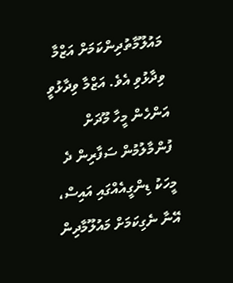މައުލޫމާތުދިންކަމަށް އަޒްމާ ވިދާޅުވި އެވެ. އަޒްމާ ވިދާޅުވީ އަންހެން މީހާ މޫދަށް ފުންމާލުމުން ސަފާރިން ދެ މީހަކު ޑިންގީއެއްގައި އައިސް، އޭނާ ނެގިކަމަށް މައުލޫމާދިން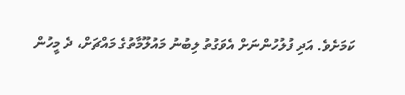ކަމަށެވެ. އަދި ފުލުހުންނަށް އެވަގުތު ލިބުނު މައުލޫމާތުގެ މައްޗަށް، ދެ މީހުން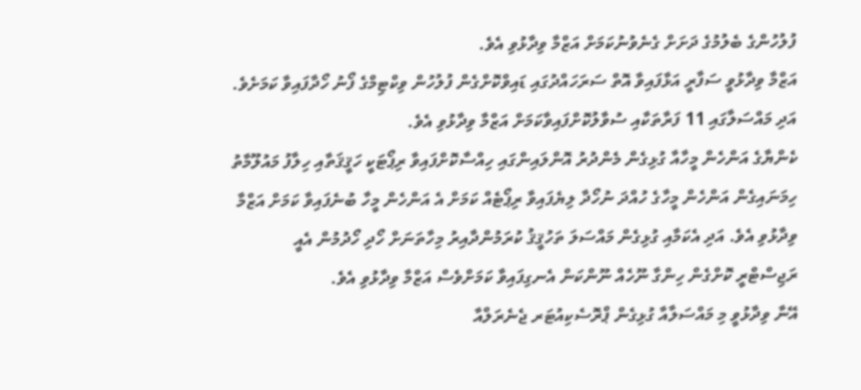ފުލުހުންގެ ބެލުމުގެ ދަށަށް ގެނެވުނުކަމަށް އަޒްމާ ވިދާޅުވި އެވެ.
އަޒްމާ ވިދާޅުވީ ސަފާރީ އަޅާފައިވާ އޮތް ސަރަހައްދުގައި ޑައިވްކޮށްގެން ފުލުހުން ވިކްޓިމްގެ ފޯނު ހޯދާފައިވާ ކަމަށެވެ. އަދި މައްސަލާގައި 11 ފަރާތަކާއި ސުވާލުކޮށްފައިވާކަމަށް އަޒްމާ ވިދާޅުވި އެވެ.
ކެންޔާގެ އަންހެން މީހާއާ ގުޅިގެން މެންދުރު އޮންލައިންގައި ހިއްސާކޮށްފައިވާ ރިޕޯޓަކީ ހަޤީޤަތާއި ހިލާފު މައުލޫމާތު ހިމަނައިގެން އަންހެން މީހާގެ ހުއްދަ ނުހޯދާ ލިޔެފައިވާ ރިޕޯޓެއް ކަމަށް އެ އަންހެން މީހާ ބުނެފައިވާ ކަމަށް އަޒްމާ ވިދާޅުވި އެވެ. އަދި އެކަމާއި ގުޅިގެން މައްސަލަ ތަހުޤީޤު ކުރަމުންދާއިރު މިހާތަނަށް ހޯދި ހޯދުމުން އެއީ ރަޖިސްޓްރީ ކޮށްގެން ހިންގާ ނޫހެއް ނޫންކަން އެނގިފައިވާ ކަމަށްވެސް އަޒްމާ ވިދާޅުވި އެވެ.
އޭނާ ވިދާޅުވީ މި މައްސަލާއާ ގުޅިގެން ޕްރޮސެކިއުޓަރ ޖެނެރަލްއާ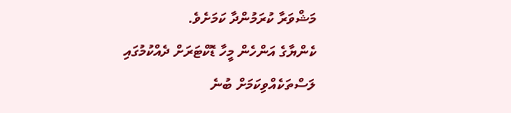މަޝްވަރާ ކުރަމުންދާ ކަމަށެވެ.
ކެންޔާގެ އަންހެން މީހާ ޑޮކްޓަރަށް ދެއްކުމުގައި ލަސްތަކެއްވިކަމަށް ބުނެ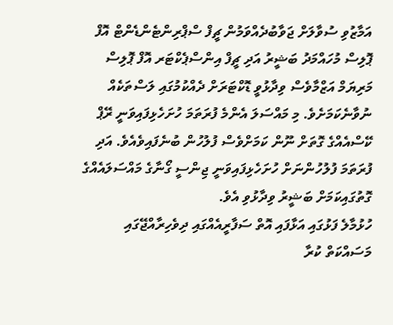އަމާޒުވި ސުވާލަށް ޖަވާބުދެއްވަމުން ޗީފް ސްޕްރިންޓެންޑެންޓް އޮފް ޕޮލިސް މުހައްމަދު ބަޝީރު އަދި ޗީފް އިންސްޕެކްޓަރ އޮފް ޕޮލިސް މަރިޔަމް އަޒްމާވެސް ވިދާޅުވީ ޑޮކްޓަރަށް ދެއްކުމުގައި ލަސްތަކެއް ނުވާނެކަމަށެވެ. މި މައްސަލަ އެންމެ ފުރަތަމަ ހުށަހެޅިފައިވަނީ ރޭޕް ކޭސްއެއްގެ ގޮތަށް ނޫން ކަމަށްވެސް ފުލުހުން ބުނެފައިވެއެވެ. އަދި ފުރަތަމަ ފުލުހުންނަށް ހުށަހެޅިފައިވަނީ ޖިންސީ ގޯނާގެ މައްސަލައެއްގެ ގޮތުގައިކަމަށް ބަޝީރު ވިދާޅުވި އެވެ.
ހުޅުމާލެ ފަޅުގައި އަޅާފައި އޮތް ސަފާރީއެއްގައި ދިވެހިރާއްޖޭގައި މަސައްކަތް ކުރާ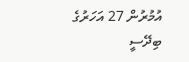އުމުރުން 27 އަހަރުގެ ބިދޭސީ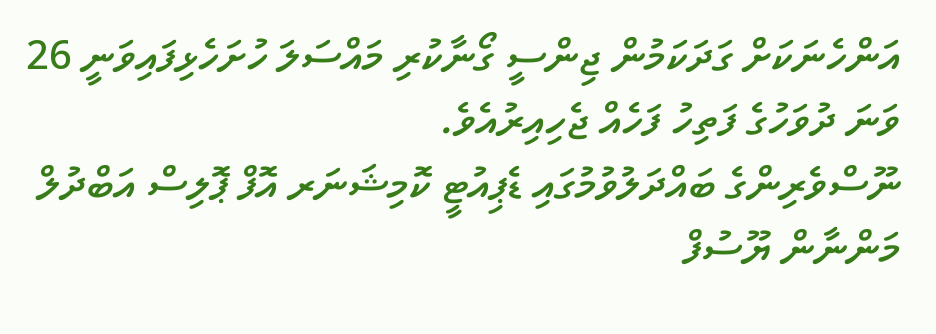އަންހެނަކަށް ގަދަކަމުން ޖިންސީ ގޯނާކުރި މައްސަލަ ހުށަހެޅިފައިވަނީ 26 ވަނަ ދުވަހުގެ ފަތިހު ފަހެއް ޖެހިއިރުއެވެ.
ނޫސްވެރިންގެ ބައްދަލުވުމުގައި ޑެޕިއުޓީ ކޮމިޝަނަރ އޮފް ޕޮލިސް އަބްދުލް މަންނާން ޔޫސުފް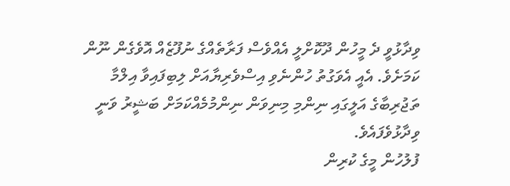ވިދާޅުވީ ދެ މީހުން ދޫކޮށްލީ އެއްވެސް ފަރާތެއްގެ ނުފޫޒެއް އޮވެގެން ނޫން ކަމަށެވެ. އެއީ އެވަގުތު ހުންނެވި އިސްވެރިޔާއަށް ލިބިފައިވާ އިލްމާ ތަޖުރިބާގެ އަލީގައި ނިންމި މިނިވަން ނިންމުމެއްކަމަށް ބަޝީރު ވަނީ ވިދާޅުވެފައެވެ.
ފުލުހުން މީގެ ކުރިން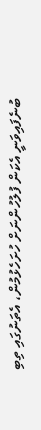ބުނެފައިވަނީ އެކަން ފުލުހުންނަށް ހުށަހެޅުމުން، އެތަނުގައި ތިބި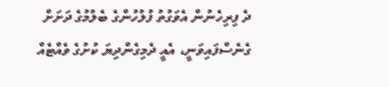ދެ ފިރިހެނުން އެވަގުތު ފުލުހުންގެ ބެލުމުގެ ދަށަށް ގެނެސްފައިވަނީ، އެއީ ދެމިގެންދިޔަ ކުށުގެ ވެއްޓެއް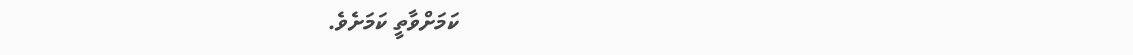ކަމަށްވާތީ ކަމަށެވެ.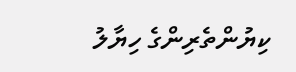ކިޔުންތެރިންގެ ހިޔާލު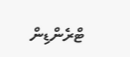ޓްރެންޑިން